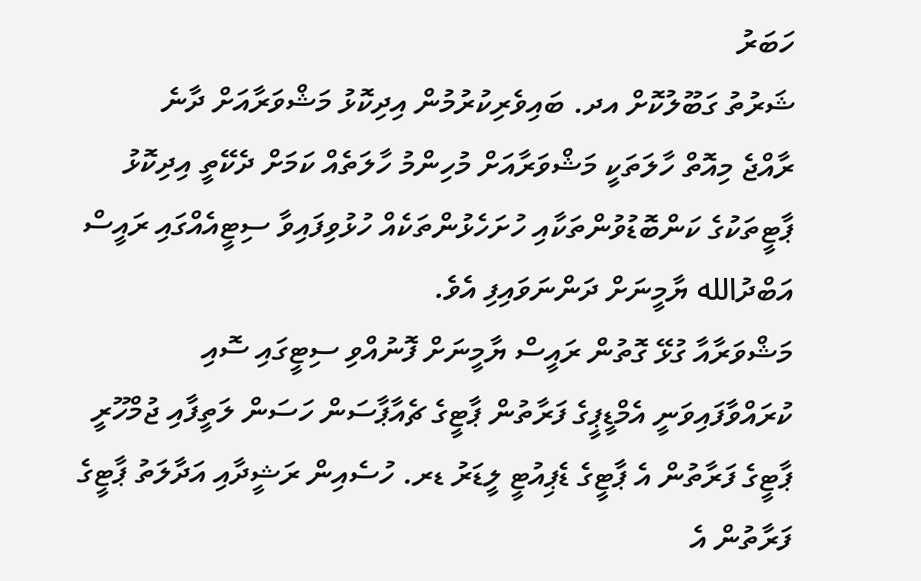ހަބަރު
ޝަރުތު ގަބޫލުކޮށް އދ. ބައިވެރިކުރުމުން އިދިކޮޅު މަޝްވަރާއަށް ދާނެ
ރާއްޖެ މިއޮތް ހާލަތަކީ މަޝްވަރާއަށް މުހިންމު ހާލަތެއް ކަމަށް ދެކޭތީ އިދިކޮޅު ޕާޓީތަކުގެ ކަންބޮޑުވުންތަކާއި ހުށަހެޅުންތަކެއް ހުޅުވިފައިވާ ސިޓީއެއްގައި ރައީސް އަބްދުالله ޔާމީނަށް ދަންނަވައިފި އެވެ.
މަޝްވަރާއާ ގުޅޭ ގޮތުން ރައީސް ޔާމީނަށް ފޮނުއްވި ސިޓީގައި ސޮއި ކުރައްވާފައިވަނީ އެމްޑީޕީގެ ފަރާތުން ޕާޓީގެ ޗެއާޕާސަން ހަސަން ލަތީފާއި ޖުމްހޫރީ ޕާޓީގެ ފަރާތުން އެ ޕާޓީގެ ޑެޕިއުޓީ ލީޑަރު ޑރ. ހުސެއިން ރަޝީދާއި އަދާލަތު ޕާޓީގެ ފަރާތުން އެ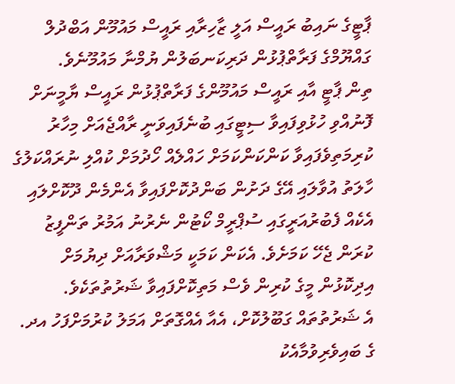ޕާޓީގެ ނައިބު ރައީސް އަލީ ޒާހިރާއި ރައީސް މައުމޫން އަބްދުލް ގައްޔޫމްގެ ފަރާތްޕުޅުން ދަރިކަނބަލުން ޔުމްނާ މައުމޫނެވެ.
ތިން ޕާޓީ އާއި ރައީސް މައުމޫންގެ ފަރާތްޕުޅުން ރައީސް ޔާމީނަށް ފޮނުއްވި ހުޅުވިފައިވާ ސިޓީގައި ބުނެފައިވަނީ ރާއްޖެއަށް މިހާރު ކުރިމަތިވެފައިވާ ކަންކަންކަމަށް ހައްލެއް ހޯދުމަށް ކުއްލި ނުރައްކަލުގެ ހާލަތު އުވާލައި އޭގެ ދަށުން ބަންދުކޮށްފައިވާ އެންމެން ދޫކޮށްލައި އެކެއް ފެބުރުއަރީގައި ސުޕްރީމް ކޯޓުން ނެރުނު އަމުރު ތަންފީޒު ކުރަން ޖެހޭ ކަމަށެވެ. އެކަން ކަމަކީ މަޝްވަރާއަށް ދިޔުމަށް އިދިކޮޅުން މީގެ ކުރިން ވެސް މަތިކޮށްފައިވާ ޝަރުތުތަކެވެ.
އެ ޝަރުތުތައް ގަބޫލުކޮށް، އެއާ އެއްގޮތަށް އަމަލު ކުރުމަށްފަހު އދ. ގެ ބައިވެރިވުމާއެކު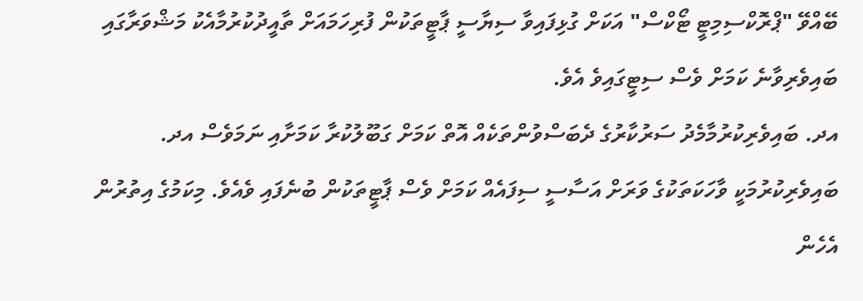ބޭއްވޭ "ޕްރޮކްސިމިޓީ ޓޯކްސް" އަކަށް ގުޅިފައިވާ ސިޔާސީ ޕާޓީތަކުން ފުރިހަމައަށް ތާއީދުކުރުމާއެކު މަޝްވަރާގައި ބައިވެރިވާނެ ކަމަށް ވެސް ސިޓީގައިވެ އެވެ.
އދ. ބައިވެރިކުރުމާމެދު ސަރުކާރުގެ ދެބަސްވުންތަކެއް އޮތް ކަމަށް ގަބޫލުކުރާ ކަމަށާއި ނަމަވެސް އދ. ބައިވެރިކުރުމަކީ ވާހަކަތަކުގެ ވަރަށް އަސާސީ ސިފައެއް ކަމަށް ވެސް ޕާޓީތަކުން ބުނެފައި ވެއެވެ. މިކަމުގެ އިތުރުން އެހެން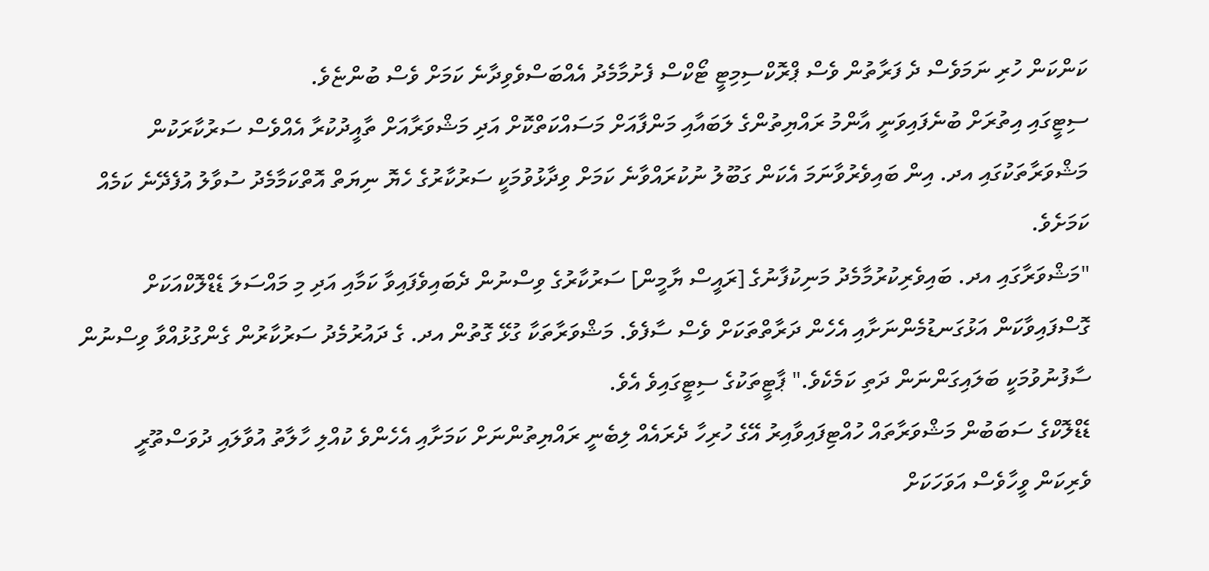ކަންކަން ހުރި ނަމަވެސް ދެ ފަރާތުން ވެސް ޕްރޮކްސިމިޓީ ޓޯކްސް ފެށުމާމެދު އެއްބަސްވެވިދާނެ ކަމަށް ވެސް ބުންޏެވެ.
ސިޓީގައި އިތުރަށް ބުނެފައިވަނީ އާންމު ރައްޔިތުންގެ ލަބައާއި މަންފާއަށް މަސައްކަތްކޮށް އަދި މަޝްވަރާއަށް ތާއީދުކުރާ އެއްވެސް ސަރުކާރަކުން މަޝްވަރާތަކުގައި އދ. އިން ބައިވެރުވާނަމަ އެކަން ގަބޫލު ނުކުރައްވާނެ ކަމަށް ވިދާޅުވުމަކީ ސަރުކާރުގެ ހެޔޮ ނިޔަތް އޮތްކަމާމެދު ސުވާލު އުފެދޭނެ ކަމެއް ކަމަށެވެ.
"މަޝްވަރާގައި އދ. ބައިވެރިކުރުމާމެދު މަނިކުފާނުގެ [ރައީސް ޔާމީން] ސަރުކާރުގެ ވިސްނުން ދެބައިވެފައިވާ ކަމާއި އަދި މި މައްސަލަ ޑެޑްލޮކްއަކަށް ގޮސްފައިވާކަން އަޅުގަނޑުމެންނަށާއި އެހެން ދަރާތްތަކަށް ވެސް ސާފެވެ. މަޝްވަރާތަކާ ގުޅޭ ގޮތުން އދ. ގެ ދައުރުމެދު ސަރުކާރުން ގެންގުޅުއްވާ ވިސްނުން ސާފުނުވުމަކީ ބަލައިގަންނަން ދަތި ކަމެކެވެ." ޕާޓީތަކުގެ ސިޓީގައިވެ އެވެ.
ޑެޑްލޮކްގެ ސަބަބުން މަޝްވަރާތައް ހުއްޓިފައިވާއިރު އޭގެ ހުރިހާ ދެރައެއް ލިބެނީ ރައްޔިތުންނަށް ކަމަށާއި އެހެންވެ ކުއްލި ހާލާތު އުވާލައި ދުވަސްތޫރީ ވެރިކަން ވީހާވެސް އަވަހަކަށް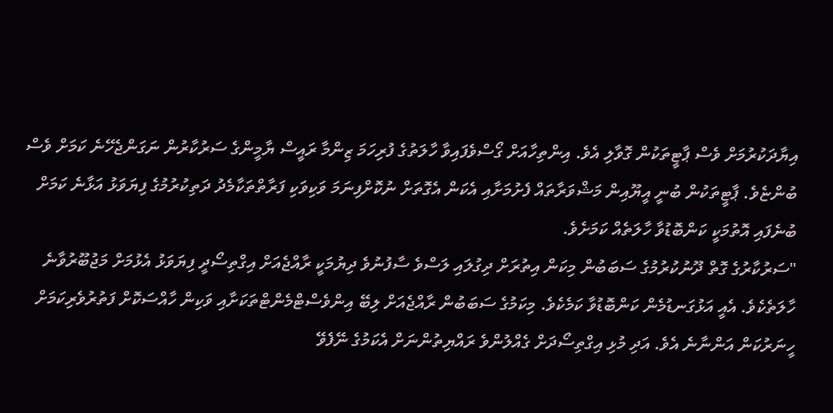އިޔާދަކުރުމަށް ވެސް ޕާޓީތަކުން ގޮވާލި އެވެ. އިންތިހާއަށް ގޯސްވެފައިވާ ހާލަތުގެ ފުރިހަމަ ޒިންމާ ރައީސް ޔާމީންގެ ސަރުކާރުން ނަގަންޖެހޭނެ ކަމަށް ވެސް ބުންޏެވެ. ޕާޓީތަކުން ބުނީ އީޔޫއިން މަޝްވަރާތައް ފެށުމަށާއި އެކަން އެގޮތަށް ނުކޮށްފިނަމަ ވަކިވަކި ފަރާތްތަކާމެދު ދަތިކުރުމުގެ ފިޔަވަޅު އަޅާނެ ކަމަށް ބުނެފައި އޮތުމަކީ ކަންބޮޑުވާ ހާލަތެއް ކަމަށެވެ.
"ސަރުކާރުގެ ގޮތް ދޫނުކުރުމުގެ ސަބަބުން މިކަން އިތުރަށް ދިގުލައި ލަސްވެ ސާފުނުވެ ދިޔުމަކީ ރާއްޖެއަށް އިގްތިސޯދީ ފިޔަވަޅު އެޅުމަށް މަޖުބޫރުވާނެ ހާލަތެކެވެ. އެއީ އަޅުގަނޑުމެން ކަންބޮޑުވާ ކަމެކެވެ. މިކަމުގެ ސަބަބުން ރާއްޖެއަށް ލިބޭ އިންވެސްޓްމެންޓްތަކަށާއި ވަކިން ހާއްސަކޮށް ފަތުރުވެރިކަމަށް ހީނަރުކަން އަންނާނެ އެވެ. އަދި މުޅި އިގްތިސޯދަށް ގެއްލުންވެ ރައްޔިތުންނަށް އެކަމުގެ ނޭފެވޭ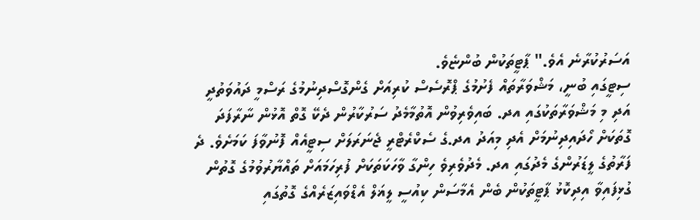އަސަރުކުރާނެ އެވެ." ޕާޓީތަކުން ބުންޏެވެ.
ސިޓީގައި ބުނީ، މަޝްވަރާތައް ފެށުމުގެ ޕްރޮސެސް ކުރިއަށް ގެންގޮސްދިނުމުގެ ރަސްމީ ދައުވަތުދީ އަދި މި މަޝްވަރާތަކުގައި އދ. ބައިވެރިވުން އޮތުމާމެދު ސަރުކާރުން ދެކޭ ގޮތް އޮޅުން ނާރާފަދަ ގޮތަކަށް ހޯދައިދިނުމަށް އެދި މިއަދު އދ.ގެ ސެކްރެޓްރީ ޖެނަރަލަށް ސިޓީއެއް ފޮނުވާފަ ކަމަށެވެ. ދެ ފަރާތުގެ ލީޑަރުންގެ މެދުގައި އދ. މެދުވެރިވެ ހިންގާ ވާހަކަތަކަށް ފުރިހަމައަށް ތައްޔާރުވުމުގެ ގޮތުން ގުޅިފައިވާ އިދިކޮޅު ޕާޓީތަކުން ބެން އެމާސަން ކިއުސީ ލީޣަލް އެޑްވައިޒަރެއްގެ ގޮތުގައި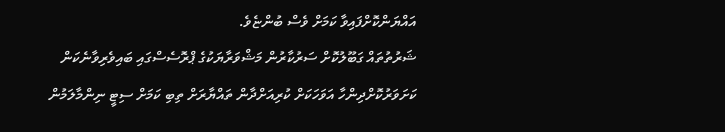އައްޔަންކޮށްފައިވާ ކަމަށް ވެސް ބުންޏެވެ.
ޝަރުތުތައް ގަބޫލުކޮށް ސަރުކާރުން މަޝްވަރާޔަކުގެ ޕްރޮސެސްގައި ބައިވެރިވާނެކަން ކަށަވަރުކޮށްދިންހާ އަވަހަކަށް ކުރިއަށްދާން ތައްޔާރަށް ތިބި ކަމަށް ސިޓީ ނިންމާލަމުން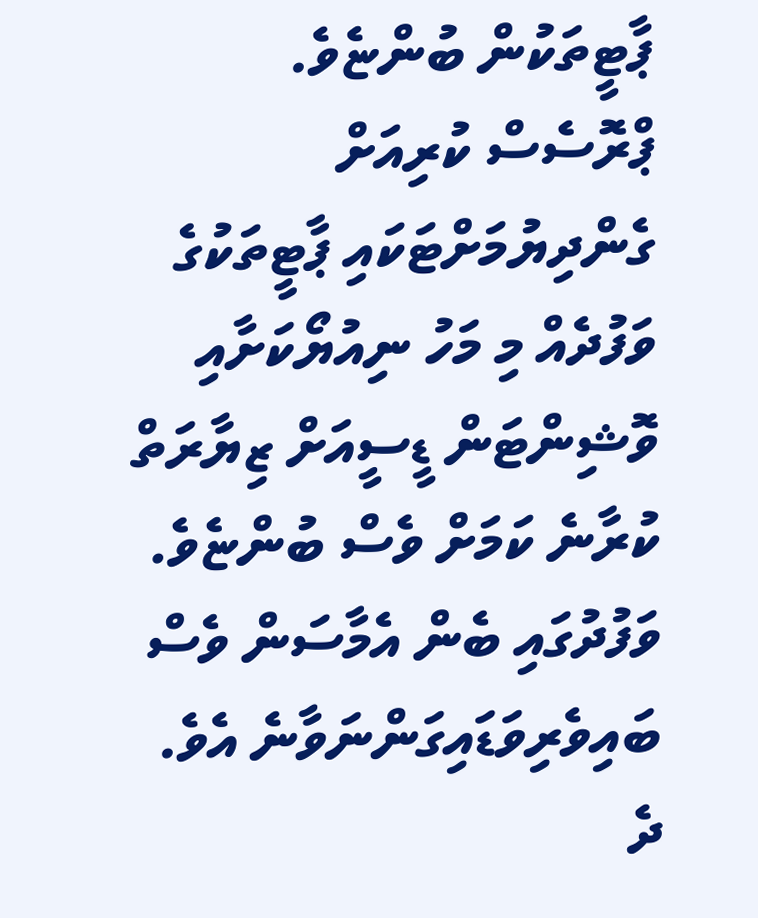ޕާޓީތަކުން ބުންޏެވެ. ޕްރޮސެސް ކުރިއަށް ގެންދިޔުމަށްޓަކައި ޕާޓީތަކުގެ ވަފުދެއް މި މަހު ނިއުޔޯކަށާއި ވޮޝިންޓަން ޑީސީއަށް ޒިޔާރަތް ކުރާނެ ކަމަށް ވެސް ބުންޏެވެ. ވަފުދުގައި ބެން އެމާސަން ވެސް ބައިވެރިވަޑައިގަންނަވާނެ އެވެ.
ދެ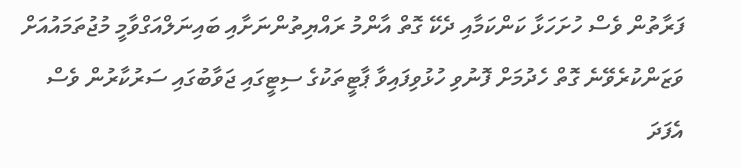ފަރާތުން ވެސް ހުށަހަޅާ ކަންކަމާއި ދެކޭ ގޮތް އާންމު ރައްޔިތުންނަށާއި ބައިނަލްއަގްވާމީ މުޖުތަމައުއަށް ވަޒަންކުރެވޭނެ ގޮތް ހެދުމަށް ފޮނުވި ހުޅުވިފައިވާ ޕާޓީތަކުގެ ސިޓީގައި ޖަވާބުގައި ސަރުކާރުން ވެސް އެފަދަ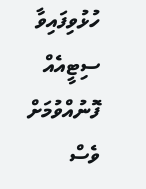ހުޅުވިފައިވާ ސިޓީއެއް ފޮނުއްވުމަށް ވެސް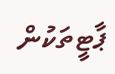ޕާޓީތަކުން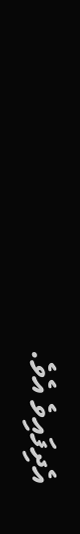އެދިފައިވެ އެވެ.